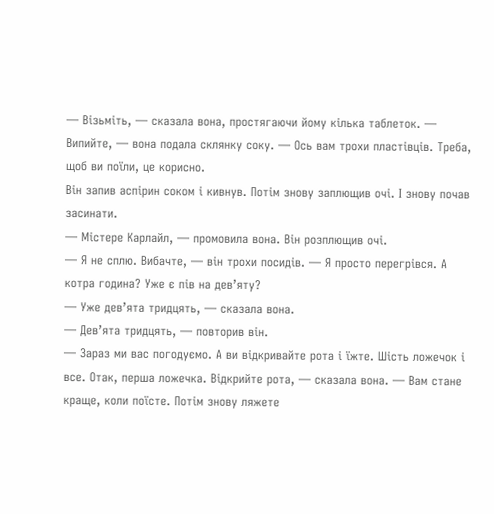— Візьміть, — сказала вона, простягаючи йому кілька таблеток. — Випийте, — вона подала склянку соку. — Ось вам трохи пластівців. Треба, щоб ви поїли, це корисно.
Він запив аспірин соком і кивнув. Потім знову заплющив очі. І знову почав засинати.
— Містере Карлайл, — промовила вона. Він розплющив очі.
— Я не сплю. Вибачте, — він трохи посидів. — Я просто перегрівся. А котра година? Уже є пів на дев’яту?
— Уже дев’ята тридцять, — сказала вона.
— Дев’ята тридцять, — повторив він.
— Зараз ми вас погодуємо. А ви відкривайте рота і їжте. Шість ложечок і все. Отак, перша ложечка. Відкрийте рота, — сказала вона. — Вам стане краще, коли поїсте. Потім знову ляжете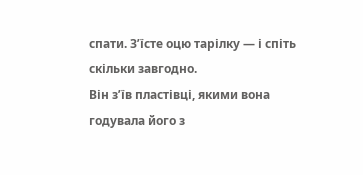спати. З’їсте оцю тарілку — і спіть скільки завгодно.
Він з’їв пластівці, якими вона годувала його з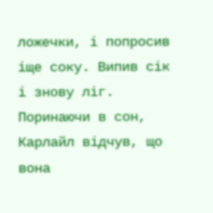ложечки, і попросив іще соку. Випив сік і знову ліг. Поринаючи в сон, Карлайл відчув, що вона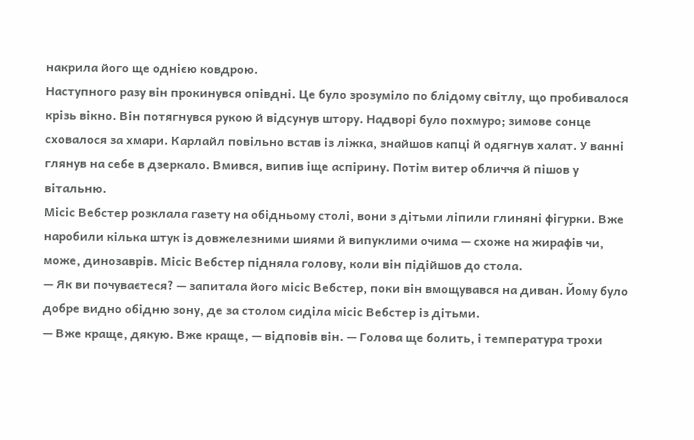накрила його ще однією ковдрою.
Наступного разу він прокинувся опівдні. Це було зрозуміло по блідому світлу, що пробивалося крізь вікно. Він потягнувся рукою й відсунув штору. Надворі було похмуро; зимове сонце сховалося за хмари. Карлайл повільно встав із ліжка, знайшов капці й одягнув халат. У ванні глянув на себе в дзеркало. Вмився, випив іще аспірину. Потім витер обличчя й пішов у вітальню.
Місіс Вебстер розклала газету на обідньому столі, вони з дітьми ліпили глиняні фігурки. Вже наробили кілька штук із довжелезними шиями й випуклими очима — схоже на жирафів чи, може, динозаврів. Місіс Вебстер підняла голову, коли він підійшов до стола.
— Як ви почуваєтеся? — запитала його місіс Вебстер, поки він вмощувався на диван. Йому було добре видно обідню зону, де за столом сиділа місіс Вебстер із дітьми.
— Вже краще, дякую. Вже краще, — відповів він. — Голова ще болить, і температура трохи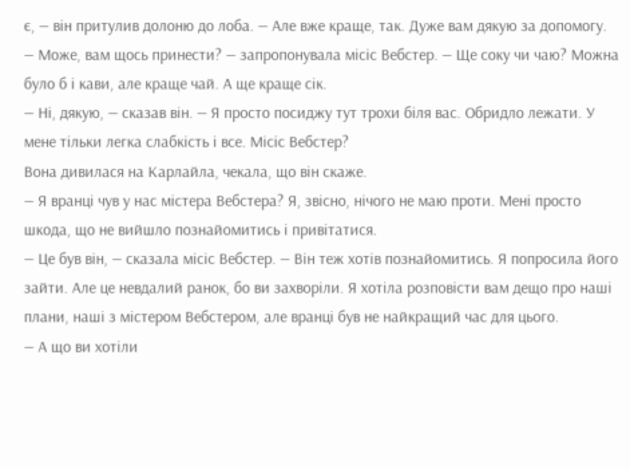є, — він притулив долоню до лоба. — Але вже краще, так. Дуже вам дякую за допомогу.
— Може, вам щось принести? — запропонувала місіс Вебстер. — Ще соку чи чаю? Можна було б і кави, але краще чай. А ще краще сік.
— Ні, дякую, — сказав він. — Я просто посиджу тут трохи біля вас. Обридло лежати. У мене тільки легка слабкість і все. Місіс Вебстер?
Вона дивилася на Карлайла, чекала, що він скаже.
— Я вранці чув у нас містера Вебстера? Я, звісно, нічого не маю проти. Мені просто шкода, що не вийшло познайомитись і привітатися.
— Це був він, — сказала місіс Вебстер. — Він теж хотів познайомитись. Я попросила його зайти. Але це невдалий ранок, бо ви захворіли. Я хотіла розповісти вам дещо про наші плани, наші з містером Вебстером, але вранці був не найкращий час для цього.
— А що ви хотіли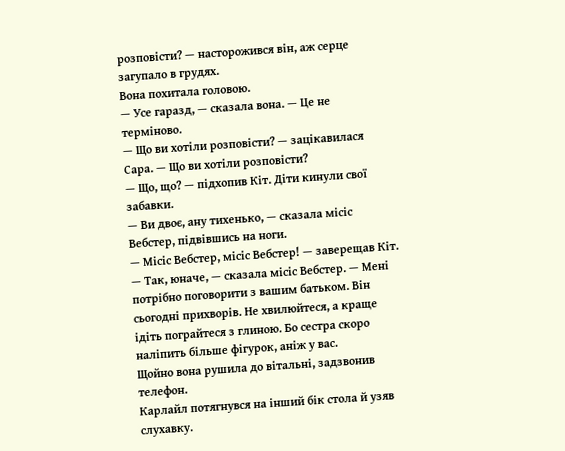розповісти? — насторожився він, аж серце загупало в грудях.
Вона похитала головою.
— Усе гаразд, — сказала вона. — Це не терміново.
— Що ви хотіли розповісти? — зацікавилася Сара. — Що ви хотіли розповісти?
— Що, що? — підхопив Кіт. Діти кинули свої забавки.
— Ви двоє, ану тихенько, — сказала місіс Вебстер, підвівшись на ноги.
— Місіс Вебстер, місіс Вебстер! — заверещав Кіт.
— Так, юначе, — сказала місіс Вебстер. — Мені потрібно поговорити з вашим батьком. Він сьогодні прихворів. Не хвилюйтеся, а краще ідіть пограйтеся з глиною. Бо сестра скоро наліпить більше фігурок, аніж у вас.
Щойно вона рушила до вітальні, задзвонив телефон.
Карлайл потягнувся на інший бік стола й узяв слухавку.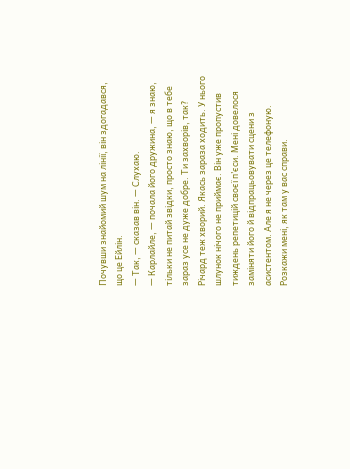Почувши знайомий шум на лінії, він здогадався, що це Ейлін.
— Так, — сказав він. — Слухаю.
— Карлайле, — почала його дружина, — я знаю, тільки не питай звідки, просто знаю, що в тебе зараз усе не дуже добре. Ти захворів, так? Річард теж хворий. Якась зараза ходить. У нього шлунок нічого не приймає. Він уже пропустив тиждень репетицій своєї п’єси. Мені довелося заміняти його й відпрацьовувати сцени з асистентом. Але я не через це телефоную. Розкажи мені, як там у вас справи.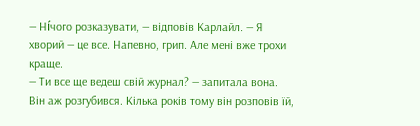— Нíчого розказувати, — відповів Карлайл. — Я хворий — це все. Напевно, грип. Але мені вже трохи краще.
— Ти все ще ведеш свій журнал? — запитала вона.
Він аж розгубився. Кілька років тому він розповів їй,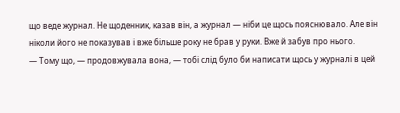що веде журнал. Не щоденник, казав він, а журнал — ніби це щось пояснювало. Але він ніколи його не показував і вже більше року не брав у руки. Вже й забув про нього.
— Тому що, — продовжувала вона, — тобі слід було би написати щось у журналі в цей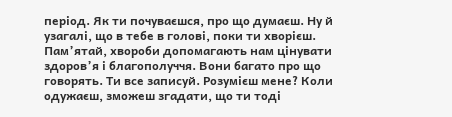період. Як ти почуваєшся, про що думаєш. Ну й узагалі, що в тебе в голові, поки ти хворієш. Пам’ятай, хвороби допомагають нам цінувати здоров’я і благополуччя. Вони багато про що говорять. Ти все записуй. Розумієш мене? Коли одужаєш, зможеш згадати, що ти тоді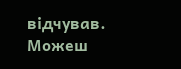відчував. Можеш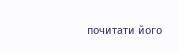почитати його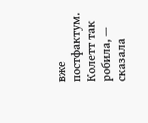вже постфактум. Колетт так робила, — сказала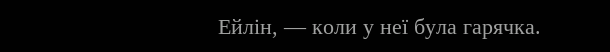Ейлін, — коли у неї була гарячка.